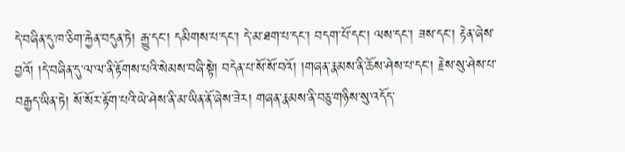དེ་བཞིན་དུ་ཁ་ཅིག་རྐྱེན་བདུན་ཏེ། རྒྱུ་དང་། དམིགས་པ་དང་། དེ་མ་ཐག་པ་དང་། བདག་པོ་དང་། ལས་དང་། ཟས་དང་། རྟེན་ཞེས་བྱའོ། །དེ་བཞིན་དུ་ལ་ལ་ནི་རྟོགས་པའི་སེམས་བཞི་སྟེ། བདེན་པ་སོ་སོ་བའོ། །གཞན་རྣམས་ནི་ཆོས་ཤེས་པ་དང་། རྗེས་སུ་ཤེས་པ་བརྒྱད་ཡིན་ཏེ། སོ་སོར་རྟོག་པའི་ཡེ་ཤེས་ནི་མ་ཡིན་ནོ་ཞེས་ཟེར། གཞན་རྣམས་ནི་བཅུ་གཉིས་སུ་འདོད་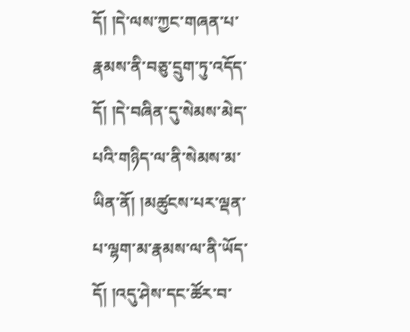དོ། །དེ་ལས་ཀྱང་གཞན་པ་རྣམས་ནི་བཅུ་དྲུག་ཏུ་འདོད་དོ། །དེ་བཞིན་དུ་སེམས་མེད་པའི་གཉིད་ལ་ནི་སེམས་མ་ཡིན་ནོ། །མཚུངས་པར་ལྡན་པ་ལྷག་མ་རྣམས་ལ་ནི་ཡོད་དོ། །འདུ་ཤེས་དང་ཚོར་བ་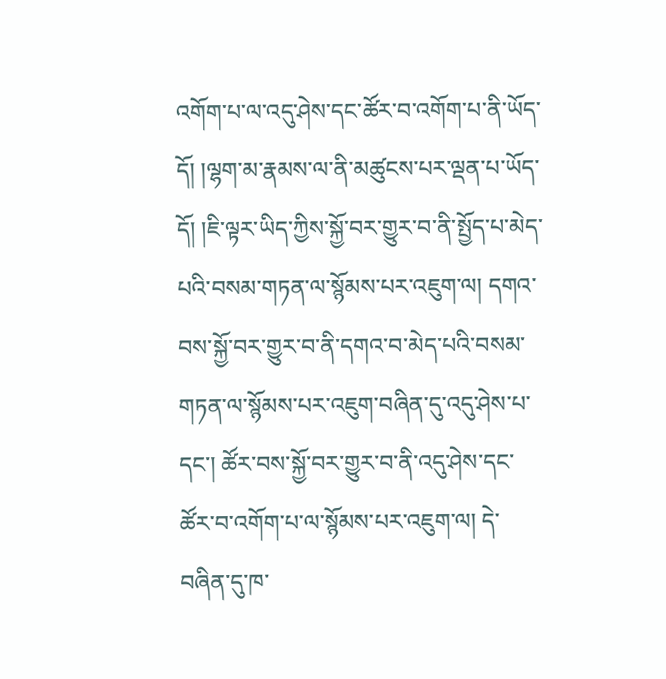འགོག་པ་ལ་འདུ་ཤེས་དང་ཚོར་བ་འགོག་པ་ནི་ཡོད་དོ། །ལྷག་མ་རྣམས་ལ་ནི་མཚུངས་པར་ལྡན་པ་ཡོད་དོ། །ཇི་ལྟར་ཡིད་ཀྱིས་སྐྱོ་བར་གྱུར་བ་ནི་སྤྱོད་པ་མེད་པའི་བསམ་གཏན་ལ་སྙོམས་པར་འཇུག་ལ། དགའ་བས་སྐྱོ་བར་གྱུར་བ་ནི་དགའ་བ་མེད་པའི་བསམ་གཏན་ལ་སྙོམས་པར་འཇུག་བཞིན་དུ་འདུ་ཤེས་པ་དང་། ཚོར་བས་སྐྱོ་བར་གྱུར་བ་ནི་འདུ་ཤེས་དང་ཚོར་བ་འགོག་པ་ལ་སྙོམས་པར་འཇུག་ལ། དེ་བཞིན་དུ་ཁ་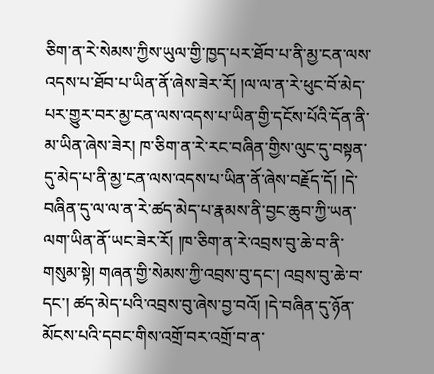ཅིག་ན་རེ་སེམས་ཀྱིས་ཡུལ་གྱི་ཁྱད་པར་ཐོབ་པ་ནི་མྱ་ངན་ལས་འདས་པ་ཐོབ་པ་ཡིན་ནོ་ཞེས་ཟེར་རོ། །ལ་ལ་ན་རེ་ཕུང་བོ་མེད་པར་གྱུར་བར་མྱ་ངན་ལས་འདས་པ་ཡིན་གྱི་དངོས་པོའི་དོན་ནི་མ་ཡིན་ཞེས་ཟེར། ཁ་ཅིག་ན་རེ་རང་བཞིན་གྱིས་ལུང་དུ་བསྟན་དུ་མེད་པ་ནི་མྱ་ངན་ལས་འདས་པ་ཡིན་ནོ་ཞེས་བརྗོད་དོ། །དེ་བཞིན་དུ་ལ་ལ་ན་རེ་ཚད་མེད་པ་རྣམས་ནི་བྱང་ཆུབ་ཀྱི་ཡན་ལག་ཡིན་ནོ་ཡང་ཟེར་རོ། །ཁ་ཅིག་ན་རེ་འབྲས་བུ་ཆེ་བ་ནི་གསུམ་སྟེ། གཞན་གྱི་སེམས་ཀྱི་འབྲས་བུ་དང་། འབྲས་བུ་ཆེ་བ་དང་། ཚད་མེད་པའི་འབྲས་བུ་ཞེས་བྱ་བའོ། །དེ་བཞིན་དུ་ཉོན་མོངས་པའི་དབང་གིས་འགྲོ་བར་འགྲོ་བ་ན་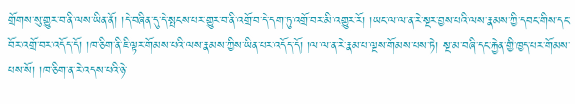གྲོགས་སུ་གྱུར་བ་ནི་ལས་ཡིན་ནོ། །དེ་བཞིན་དུ་དེ་སྤངས་པར་གྱུར་བ་ནི་འགྲོ་བ་དེ་དག་ཏུ་འགྲོ་བར་མི་འགྱུར་རོ། །ཡང་ལ་ལ་ན་རེ་སྔར་བྱས་པའི་ལས་རྣམས་ཀྱི་དབང་གིས་དང་བོར་འགྲོ་བར་འདོད་དོ། །ཁ་ཅིག་ནི་ཇི་ལྟར་གོམས་པའི་ལས་རྣམས་ཀྱིས་ཡིན་པར་འདོད་དོ། །ལ་ལ་ན་རེ་རྣམ་པ་ལྔས་གོམས་པས་ཏེ། སྔ་མ་བཞི་དང་རྐྱེན་གྱི་ཁྱད་པར་གོམས་པས་སོ། །ཁ་ཅིག་ན་རེ་འདས་པའི་ཉེ་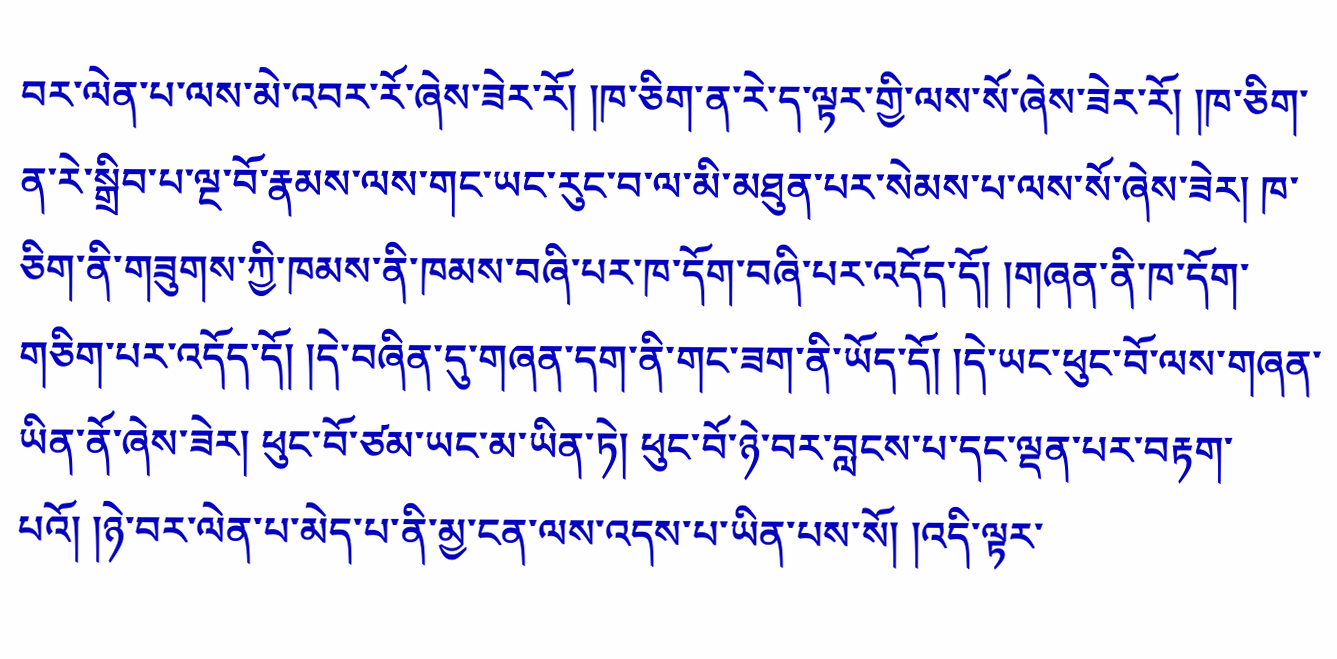བར་ལེན་པ་ལས་མེ་འབར་རོ་ཞེས་ཟེར་རོ། །ཁ་ཅིག་ན་རེ་ད་ལྟར་གྱི་ལས་སོ་ཞེས་ཟེར་རོ། །ཁ་ཅིག་ན་རེ་སྒྲིབ་པ་ལྔ་བོ་རྣམས་ལས་གང་ཡང་རུང་བ་ལ་མི་མཐུན་པར་སེམས་པ་ལས་སོ་ཞེས་ཟེར། ཁ་ཅིག་ནི་གཟུགས་ཀྱི་ཁམས་ནི་ཁམས་བཞི་པར་ཁ་དོག་བཞི་པར་འདོད་དོ། །གཞན་ནི་ཁ་དོག་གཅིག་པར་འདོད་དོ། །དེ་བཞིན་དུ་གཞན་དག་ནི་གང་ཟག་ནི་ཡོད་དོ། །དེ་ཡང་ཕུང་བོ་ལས་གཞན་ཡིན་ནོ་ཞེས་ཟེར། ཕུང་བོ་ཙམ་ཡང་མ་ཡིན་ཏེ། ཕུང་བོ་ཉེ་བར་བླངས་པ་དང་ལྡན་པར་བརྟག་པའོ། །ཉེ་བར་ལེན་པ་མེད་པ་ནི་མྱ་ངན་ལས་འདས་པ་ཡིན་པས་སོ། །འདི་ལྟར་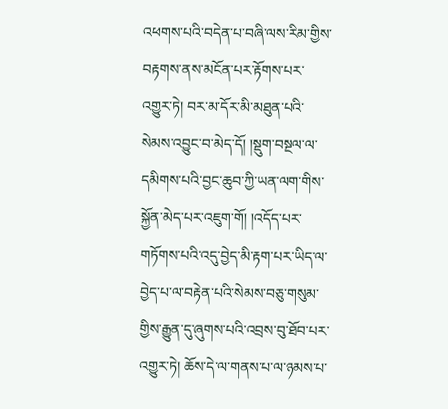འཕགས་པའི་བདེན་པ་བཞི་ལས་རིམ་གྱིས་བརྟགས་ནས་མངོན་པར་རྟོགས་པར་འགྱུར་ཏེ། བར་མ་དོར་མི་མཐུན་པའི་སེམས་འབྱུང་བ་མེད་དོ། །སྡུག་བསྔལ་ལ་དམིགས་པའི་བྱང་ཆུབ་ཀྱི་ཡན་ལག་གིས་སྐྱོན་མེད་པར་འཇུག་གོ། །འདོད་པར་གཏོགས་པའི་འདུ་བྱེད་མི་རྟག་པར་ཡིད་ལ་བྱེད་པ་ལ་བརྟེན་པའི་སེམས་བཅུ་གསུམ་གྱིས་རྒྱུན་དུ་ཞུགས་པའི་འབྲས་བུ་ཐོབ་པར་འགྱུར་ཏེ། ཆོས་དེ་ལ་གནས་པ་ལ་ཉམས་པ་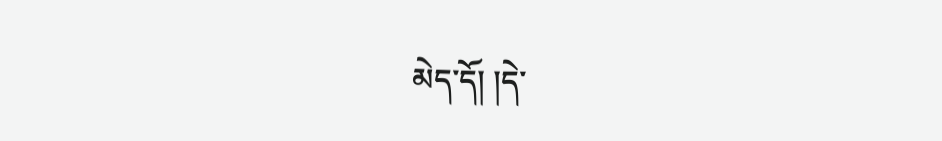མེད་དོ། །དེ་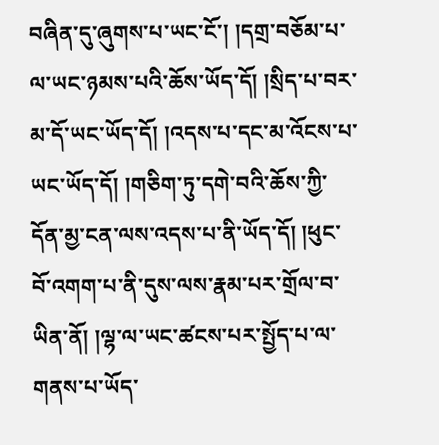བཞིན་དུ་ཞུགས་པ་ཡང་ངོ་། །དགྲ་བཅོམ་པ་ལ་ཡང་ཉམས་པའི་ཆོས་ཡོད་དོ། །སྲིད་པ་བར་མ་དོ་ཡང་ཡོད་དོ། །འདས་པ་དང་མ་འོངས་པ་ཡང་ཡོད་དོ། །གཅིག་ཏུ་དགེ་བའི་ཆོས་ཀྱི་དོན་མྱ་ངན་ལས་འདས་པ་ནི་ཡོད་དོ། །ཕུང་བོ་འགག་པ་ནི་དུས་ལས་རྣམ་པར་གྲོལ་བ་ཡིན་ནོ། །ལྷ་ལ་ཡང་ཚངས་པར་སྤྱོད་པ་ལ་གནས་པ་ཡོད་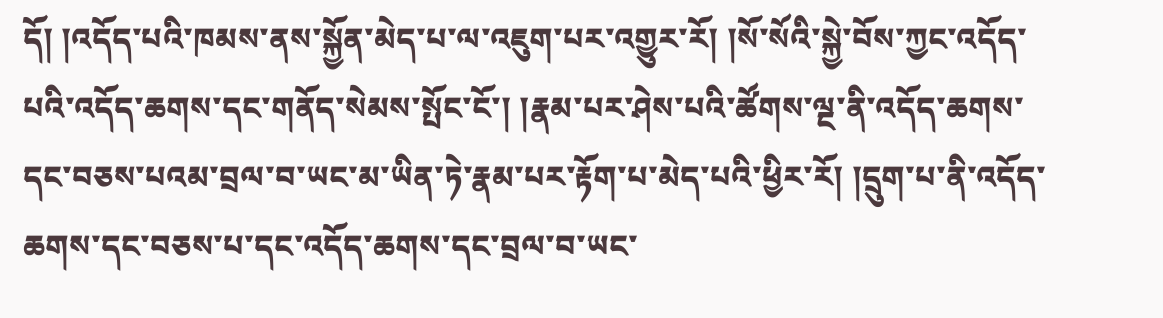དོ། །འདོད་པའི་ཁམས་ནས་སྐྱོན་མེད་པ་ལ་འཇུག་པར་འགྱུར་རོ། །སོ་སོའི་སྐྱེ་བོས་ཀྱང་འདོད་པའི་འདོད་ཆགས་དང་གནོད་སེམས་སྤོང་ངོ་། །རྣམ་པར་ཤེས་པའི་ཚོགས་ལྔ་ནི་འདོད་ཆགས་དང་བཅས་པའམ་བྲལ་བ་ཡང་མ་ཡིན་ཏེ་རྣམ་པར་རྟོག་པ་མེད་པའི་ཕྱིར་རོ། །དྲུག་པ་ནི་འདོད་ཆགས་དང་བཅས་པ་དང་འདོད་ཆགས་དང་བྲལ་བ་ཡང་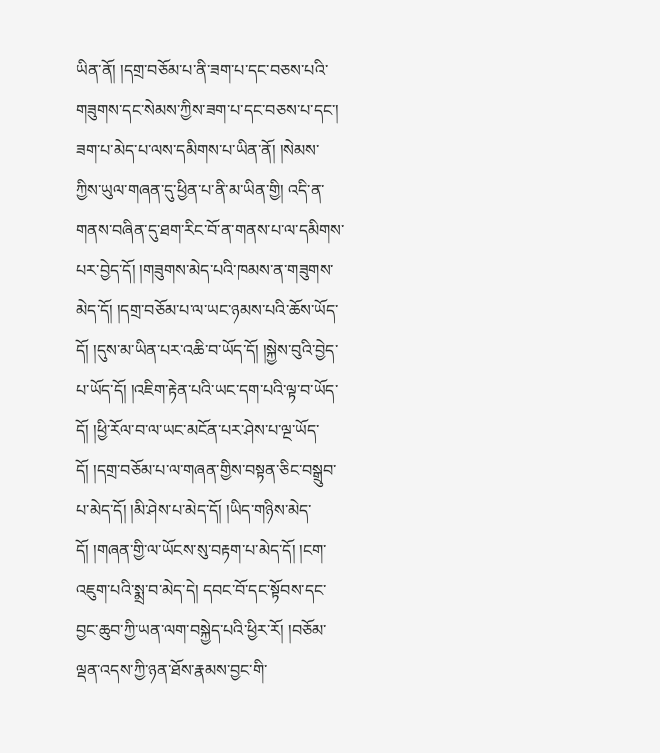ཡིན་ནོ། །དགྲ་བཅོམ་པ་ནི་ཟག་པ་དང་བཅས་པའི་གཟུགས་དང་སེམས་ཀྱིས་ཟག་པ་དང་བཅས་པ་དང་། ཟག་པ་མེད་པ་ལས་དམིགས་པ་ཡིན་ནོ། །སེམས་ཀྱིས་ཡུལ་གཞན་དུ་ཕྱིན་པ་ནི་མ་ཡིན་གྱི། འདི་ན་གནས་བཞིན་དུ་ཐག་རིང་བོ་ན་གནས་པ་ལ་དམིགས་པར་བྱེད་དོ། །གཟུགས་མེད་པའི་ཁམས་ན་གཟུགས་མེད་དོ། །དགྲ་བཅོམ་པ་ལ་ཡང་ཉམས་པའི་ཆོས་ཡོད་དོ། །དུས་མ་ཡིན་པར་འཆི་བ་ཡོད་དོ། །སྐྱེས་བུའི་བྱེད་པ་ཡོད་དོ། །འཇིག་རྟེན་པའི་ཡང་དག་པའི་ལྟ་བ་ཡོད་དོ། །ཕྱི་རོལ་བ་ལ་ཡང་མངོན་པར་ཤེས་པ་ལྔ་ཡོད་དོ། །དགྲ་བཅོམ་པ་ལ་གཞན་གྱིས་བསྟན་ཅིང་བསྒྲུབ་པ་མེད་དོ། །མི་ཤེས་པ་མེད་དོ། །ཡིད་གཉིས་མེད་དོ། །གཞན་གྱི་ལ་ཡོངས་སུ་བརྟག་པ་མེད་དོ། །ངག་འཇུག་པའི་སྨྲ་བ་མེད་དེ། དབང་བོ་དང་སྟོབས་དང་བྱང་ཆུབ་ཀྱི་ཡན་ལག་བསྐྱེད་པའི་ཕྱིར་རོ། །བཅོམ་ལྡན་འདས་ཀྱི་ཉན་ཐོས་རྣམས་བྱང་གི་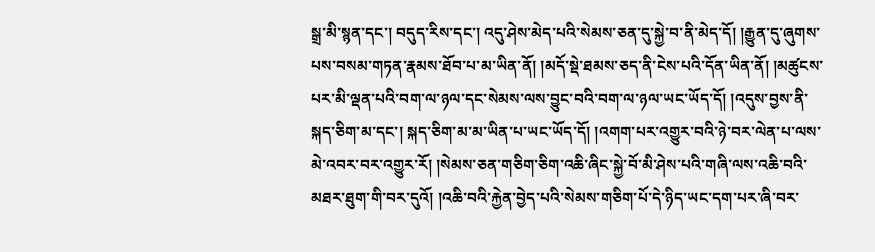སྒྲ་མི་སྙན་དང་། བདུད་རིས་དང་། འདུ་ཤེས་མེད་པའི་སེམས་ཅན་དུ་སྐྱེ་བ་ནི་མེད་དོ། །རྒྱུན་དུ་ཞུགས་པས་བསམ་གཏན་རྣམས་ཐོབ་པ་མ་ཡིན་ནོ། །མདོ་སྡེ་ཐམས་ཅད་ནི་ངེས་པའི་དོན་ཡིན་ནོ། །མཚུངས་པར་མི་ལྡན་པའི་བག་ལ་ཉལ་དང་སེམས་ལས་བྱུང་བའི་བག་ལ་ཉལ་ཡང་ཡོད་དོ། །འདུས་བྱས་ནི་སྐད་ཅིག་མ་དང་། སྐད་ཅིག་མ་མ་ཡིན་པ་ཡང་ཡོད་དོ། །འགག་པར་འགྱུར་བའི་ཉེ་བར་ལེན་པ་ལས་མེ་འབར་བར་འགྱུར་རོ། །སེམས་ཅན་གཅིག་ཅིག་འཆི་ཞིང་སྐྱེ་བོ་མི་ཤེས་པའི་གཞི་ལས་འཆི་བའི་མཐར་ཐུག་གི་བར་དུའོ། །འཆི་བའི་རྐྱེན་བྱེད་པའི་སེམས་གཅིག་པོ་དེ་ཉིད་ཡང་དག་པར་ཞི་བར་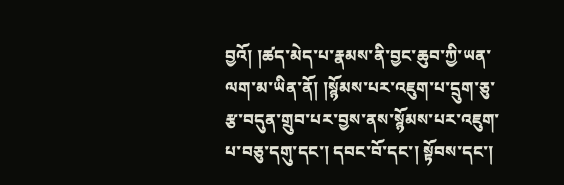བྱའོ། །ཚད་མེད་པ་རྣམས་ནི་བྱང་ཆུབ་ཀྱི་ཡན་ལག་མ་ཡིན་ནོ། །སྙོམས་པར་འཇུག་པ་དྲུག་ཅུ་རྩ་བདུན་གྲུབ་པར་བྱས་ནས་སྙོམས་པར་འཇུག་པ་བཅུ་དགུ་དང་། དབང་བོ་དང་། སྟོབས་དང་།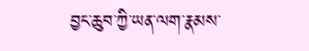བྱང་ཆུབ་ཀྱི་ཡན་ལག་རྣམས་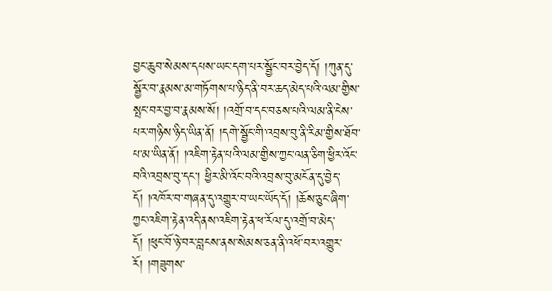བྱང་ཆུབ་སེམས་དཔས་ཡང་དག་པར་སྦྱོང་བར་བྱེད་དོ། །ཀུན་དུ་སྦྱོར་བ་རྣམས་མ་གཏོགས་པ་ཉིད་ནི་བར་ཆད་མེད་པའི་ལམ་གྱིས་སྤང་བར་བྱ་བ་རྣམས་སོ། །འགྲོ་བ་དང་བཅས་པའི་ལམ་ནི་ངེས་པར་གཉིས་ཉིད་ཡིན་ནོ། །དགེ་སྦྱོང་གི་འབྲས་བུ་ནི་རིམ་གྱིས་ཐོབ་པ་མ་ཡིན་ནོ། །འཇིག་རྟེན་པའི་ལམ་གྱིས་ཀྱང་ལན་ཅིག་ཕྱིར་འོང་བའི་འབྲས་བུ་དང་། ཕྱིར་མི་འོང་བའི་འབྲས་བུ་མངོན་དུ་བྱེད་དོ། །འཁོར་བ་གཞན་དུ་འགྱུར་བ་ཡང་ཡོད་དོ། །ཆོས་ཅུང་ཞིག་ཀྱང་འཇིག་རྟེན་འདི་ནས་འཇིག་རྟེན་ཕ་རོལ་དུ་འགྲོ་བ་མེད་དོ། །ཕུང་བོ་ཉེ་བར་བླངས་ནས་སེམས་ཅན་ནི་འཕོ་བར་འགྱུར་རོ། །གཟུགས་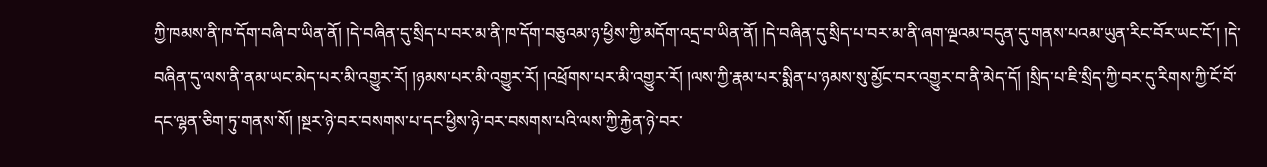ཀྱི་ཁམས་ནི་ཁ་དོག་བཞི་བ་ཡིན་ནོ། །དེ་བཞིན་དུ་སྲིད་པ་བར་མ་ནི་ཁ་དོག་བཅུའམ་ཉ་ཕྱིས་ཀྱི་མདོག་འདྲ་བ་ཡིན་ནོ། །དེ་བཞིན་དུ་སྲིད་པ་བར་མ་ནི་ཞག་ལྔའམ་བདུན་དུ་གནས་པའམ་ཡུན་རིང་བོར་ཡང་ངོ་། །དེ་བཞིན་དུ་ལས་ནི་ནམ་ཡང་མེད་པར་མི་འགྱུར་རོ། །ཉམས་པར་མི་འགྱུར་རོ། །འཕྲོགས་པར་མི་འགྱུར་རོ། །ལས་ཀྱི་རྣམ་པར་སྨིན་པ་ཉམས་སུ་མྱོང་བར་འགྱུར་བ་ནི་མེད་དོ། །སྲིད་པ་ཇི་སྲིད་ཀྱི་བར་དུ་རིགས་ཀྱི་ངོ་བོ་དང་ལྷན་ཅིག་ཏུ་གནས་སོ། །སྔར་ཉེ་བར་བསགས་པ་དང་ཕྱིས་ཉེ་བར་བསགས་པའི་ལས་ཀྱི་རྐྱེན་ཉེ་བར་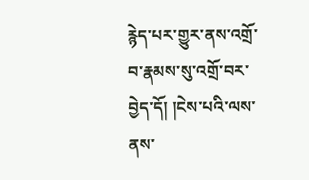རྙེད་པར་གྱུར་ནས་འགྲོ་བ་རྣམས་སུ་འགྲོ་བར་བྱེད་དོ། །ངེས་པའི་ལས་ནས་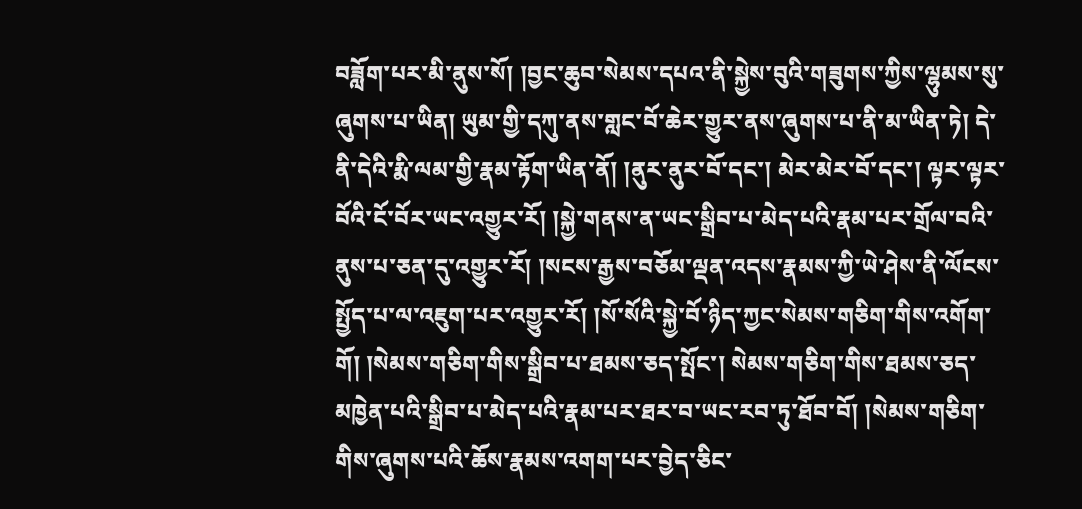བཟློག་པར་མི་ནུས་སོ། །བྱང་ཆུབ་སེམས་དཔའ་ནི་སྐྱེས་བུའི་གཟུགས་ཀྱིས་ལྷུམས་སུ་ཞུགས་པ་ཡིན། ཡུམ་གྱི་དཀུ་ནས་གླང་བོ་ཆེར་གྱུར་ནས་ཞུགས་པ་ནི་མ་ཡིན་ཏེ། དེ་ནི་དེའི་རྨི་ལམ་གྱི་རྣམ་རྟོག་ཡིན་ནོ། །ནུར་ནུར་བོ་དང་། མེར་མེར་བོ་དང་། ལྟར་ལྟར་བོའི་ངོ་བོར་ཡང་འགྱུར་རོ། །སྐྱེ་གནས་ན་ཡང་སྒྲིབ་པ་མེད་པའི་རྣམ་པར་གྲོལ་བའི་ནུས་པ་ཅན་དུ་འགྱུར་རོ། །སངས་རྒྱས་བཅོམ་ལྡན་འདས་རྣམས་ཀྱི་ཡེ་ཤེས་ནི་ལོངས་སྤྱོད་པ་ལ་འཇུག་པར་འགྱུར་རོ། །སོ་སོའི་སྐྱེ་བོ་ཉིད་ཀྱང་སེམས་གཅིག་གིས་འགོག་གོ། །སེམས་གཅིག་གིས་སྒྲིབ་པ་ཐམས་ཅད་སྤོང་། སེམས་གཅིག་གིས་ཐམས་ཅད་མཁྱེན་པའི་སྒྲིབ་པ་མེད་པའི་རྣམ་པར་ཐར་བ་ཡང་རབ་ཏུ་ཐོབ་བོ། །སེམས་གཅིག་གིས་ཞུགས་པའི་ཆོས་རྣམས་འགག་པར་བྱེད་ཅིང་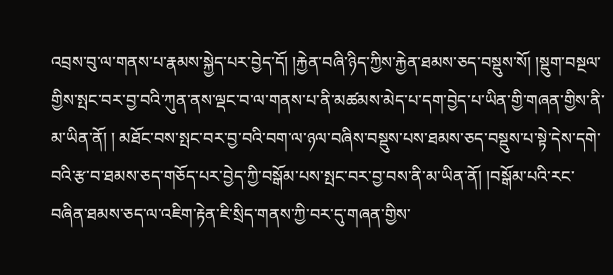འབྲས་བུ་ལ་གནས་པ་རྣམས་སྐྱེད་པར་བྱེད་དོ། །རྐྱེན་བཞི་ཉིད་ཀྱིས་རྐྱེན་ཐམས་ཅད་བསྡུས་སོ། །སྡུག་བསྔལ་གྱིས་སྤང་བར་བྱ་བའི་ཀུན་ནས་ལྡང་བ་ལ་གནས་པ་ནི་མཚམས་མེད་པ་དག་བྱེད་པ་ཡིན་གྱི་གཞན་གྱིས་ནི་མ་ཡིན་ནོ། ། མཐོང་བས་སྤང་བར་བྱ་བའི་བག་ལ་ཉལ་བཞིས་བསྡུས་པས་ཐམས་ཅད་བསྡུས་པ་སྟེ་དེས་དགེ་བའི་རྩ་བ་ཐམས་ཅད་གཅོད་པར་བྱེད་ཀྱི་བསྒོམ་པས་སྤང་བར་བྱ་བས་ནི་མ་ཡིན་ནོ། །བསྒོམ་པའི་རང་བཞིན་ཐམས་ཅད་ལ་འཇིག་རྟེན་ཇི་སྲིད་གནས་ཀྱི་བར་དུ་གཞན་གྱིས་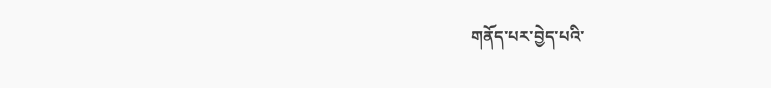གནོད་པར་བྱེད་པའི་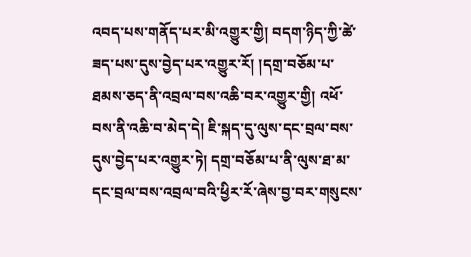འབད་པས་གནོད་པར་མི་འགྱུར་གྱི། བདག་ཉིད་ཀྱི་ཚེ་ཟད་པས་དུས་བྱེད་པར་འགྱུར་རོ། །དགྲ་བཅོམ་པ་ཐམས་ཅད་ནི་འབྲལ་བས་འཆི་བར་འགྱུར་གྱི། འཕོ་བས་ནི་འཆི་བ་མེད་དེ། ཇི་སྐད་དུ་ལུས་དང་བྲལ་བས་དུས་བྱེད་པར་འགྱུར་ཏེ། དགྲ་བཅོམ་པ་ནི་ལུས་ཐ་མ་དང་བྲལ་བས་འབྲལ་བའི་ཕྱིར་རོ་ཞེས་བྱ་བར་གསུངས་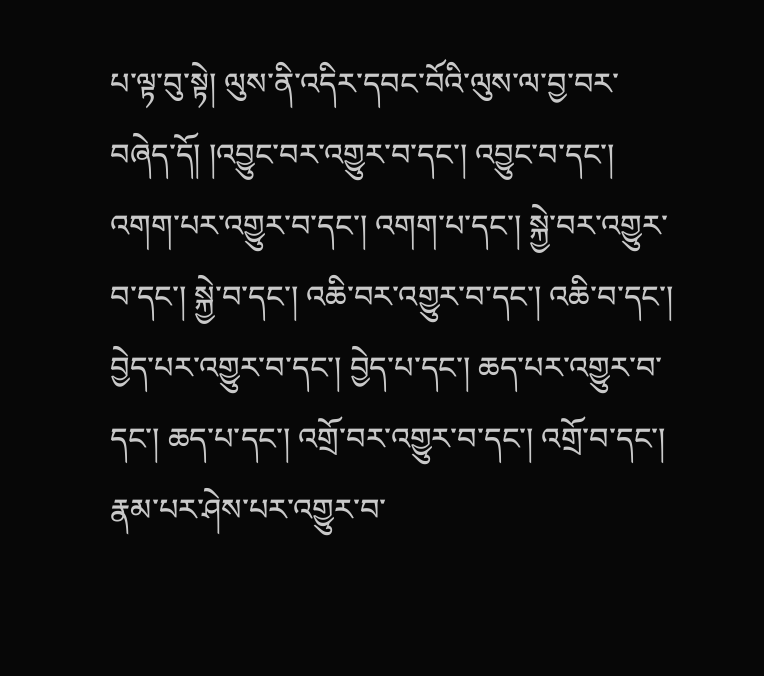པ་ལྟ་བུ་སྟེ། ལུས་ནི་འདིར་དབང་བོའི་ལུས་ལ་བྱ་བར་བཞེད་དོ། །འབྱུང་བར་འགྱུར་བ་དང་། འབྱུང་བ་དང་། འགག་པར་འགྱུར་བ་དང་། འགག་པ་དང་། སྐྱེ་བར་འགྱུར་བ་དང་། སྐྱེ་བ་དང་། འཆི་བར་འགྱུར་བ་དང་། འཆི་བ་དང་། བྱེད་པར་འགྱུར་བ་དང་། བྱེད་པ་དང་། ཆད་པར་འགྱུར་བ་དང་། ཆད་པ་དང་། འགྲོ་བར་འགྱུར་བ་དང་། འགྲོ་བ་དང་། རྣམ་པར་ཤེས་པར་འགྱུར་བ་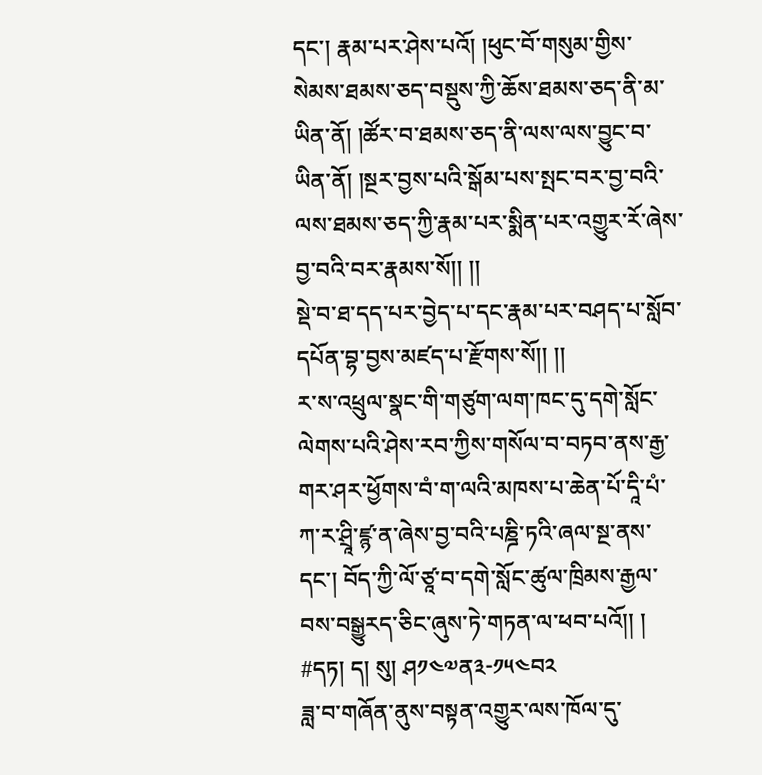དང་། རྣམ་པར་ཤེས་པའོ། །ཕུང་བོ་གསུམ་གྱིས་སེམས་ཐམས་ཅད་བསྡུས་ཀྱི་ཆོས་ཐམས་ཅད་ནི་མ་ཡིན་ནོ། །ཚོར་བ་ཐམས་ཅད་ནི་ལས་ལས་བྱུང་བ་ཡིན་ནོ། །སྔར་བྱས་པའི་སྒོམ་པས་སྤང་བར་བྱ་བའི་ལས་ཐམས་ཅད་ཀྱི་རྣམ་པར་སྨིན་པར་འགྱུར་རོ་ཞེས་བྱ་བའི་བར་རྣམས་སོ།། །།
སྡེ་བ་ཐ་དད་པར་བྱེད་པ་དང་རྣམ་པར་བཤད་པ་སློབ་དཔོན་བྷ་བྱས་མཛད་པ་རྫོགས་སོ།། །།
ར་ས་འཕྲུལ་སྣང་གི་གཙུག་ལག་ཁང་དུ་དགེ་སློང་ལེགས་པའི་ཤེས་རབ་ཀྱིས་གསོལ་བ་བཏབ་ནས་རྒྱ་གར་ཤར་ཕྱོགས་བཾ་ག་ལའི་མཁས་པ་ཆེན་པོ་དཱི་པཾ་ཀ་ར་ཤྲཱི་ཛྙ་ན་ཞེས་བྱ་བའི་པཎྜི་ཏའི་ཞལ་སྔ་ནས་དང་། བོད་ཀྱི་ལོ་ཙཱ་བ་དགེ་སློང་ཚུལ་ཁྲིམས་རྒྱལ་བས་བསྒྱུརད་ཅིང་ཞུས་ཏེ་གཏན་ལ་ཕབ་པའོ།། །
#དཏ། ད། སུ། ཤ༡༤༧ན༣-༡༥༤བ༢
ཟླ་བ་གཞོན་ནུས་བསྟན་འགྱུར་ལས་ཁོལ་དུ་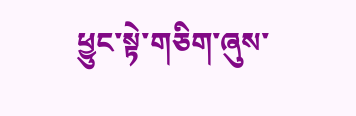ཕྱུང་སྟེ་གཅིག་ཞུས་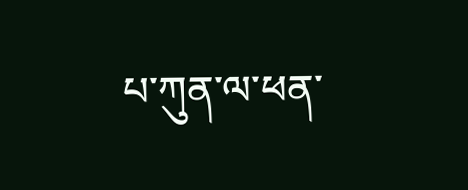པ་ཀུན་ལ་ཕན་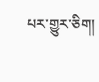པར་གྱུར་ཅིག།